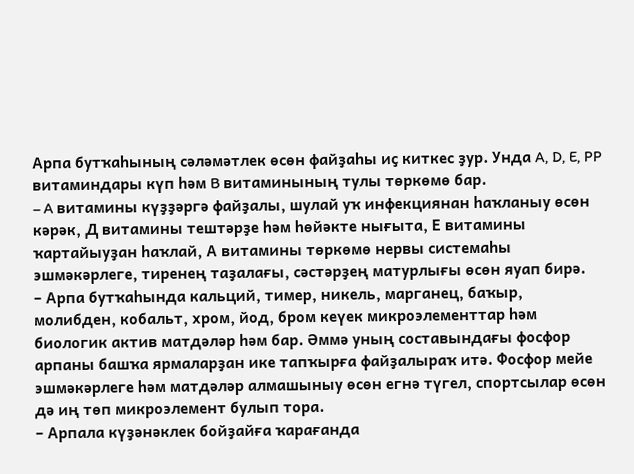Арпа бутҡаһының сәләмәтлек өсөн файҙаһы иҫ киткес ҙур. Унда A, D, E, PP витаминдары күп һәм B витаминының тулы төркөмө бар.
– A витамины күҙҙәргә файҙалы, шулай уҡ инфекциянан һаҡланыу өсөн кәрәк, Д витамины тештәрҙе һәм һөйәкте нығыта, Е витамины ҡартайыуҙан һаҡлай, А витамины төркөмө нервы системаһы эшмәкәрлеге, тиренең таҙалағы, сәстәрҙең матурлығы өсөн яуап бирә.
– Арпа бутҡаһында кальций, тимер, никель, марганец, баҡыр, молибден, кобальт, хром, йод, бром кеүек микроэлементтар һәм биологик актив матдәләр һәм бар. Әммә уның составындағы фосфор арпаны башҡа ярмаларҙан ике тапҡырға файҙалыраҡ итә. Фосфор мейе эшмәкәрлеге һәм матдәләр алмашыныу өсөн егнә түгел, спортсылар өсөн дә иң төп микроэлемент булып тора.
– Арпала күҙәнәклек бойҙайға ҡарағанда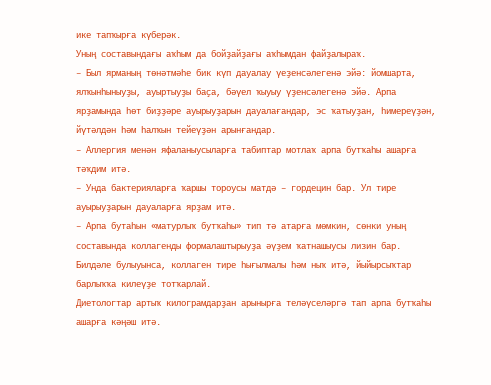ике тапҡырға күберәк.
Уның составындағы аҡһым да бойҙайҙағы аҡһымдан файҙалыраҡ.
– Был ярманың төнәтмәһе бик күп дауалау үеҙенсәлегенә эйә: йомшарта, ялҡынһыныуҙы, ауыртыуҙы баҫа, бәүел ҡыуыу үҙенсәлегенә эйә. Арпа ярҙамында һөт биҙҙәре ауырыуҙарын дауалағандар, эс ҡатыуҙан, һимереүҙән, йүтәлдән һәм һалҡын тейеүҙән арынғандар.
– Аллергия менән яфаланыусыларға табиптар мотлаҡ арпа бутҡаһы ашарға тәҡдим итә.
– Унда бактерияларға ҡаршы тороусы матдә – гордецин бар. Ул тире ауырыуҙарын дауаларға ярҙам итә.
– Арпа бутаһын «матурлыҡ бутҡаһы» тип тә атарға мөмкин, сөнки уның составында коллагенды формалаштырыуҙа әүҙем ҡатнашыусы лизин бар. Билдәле булыуынса, коллаген тире һығылмалы һәм ныҡ итә, йыйырсыҡтар барлыҡҡа килеүҙе тотҡарлай.
Диетологтар артыҡ килограмдарҙан арынырға теләүселәргә тап арпа бутҡаһы ашарға кәңәш итә.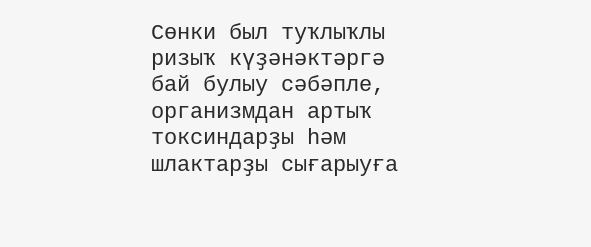Сөнки был туҡлыҡлы ризыҡ күҙәнәктәргә бай булыу сәбәпле, организмдан артыҡ токсиндарҙы һәм шлактарҙы сығарыуға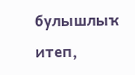булышлыҡ итеп,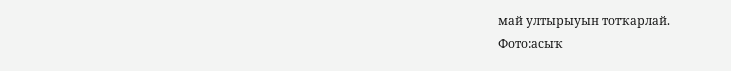май ултырыуын тотҡарлай.
Фото:асыҡ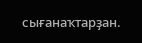сығанаҡтарҙан.